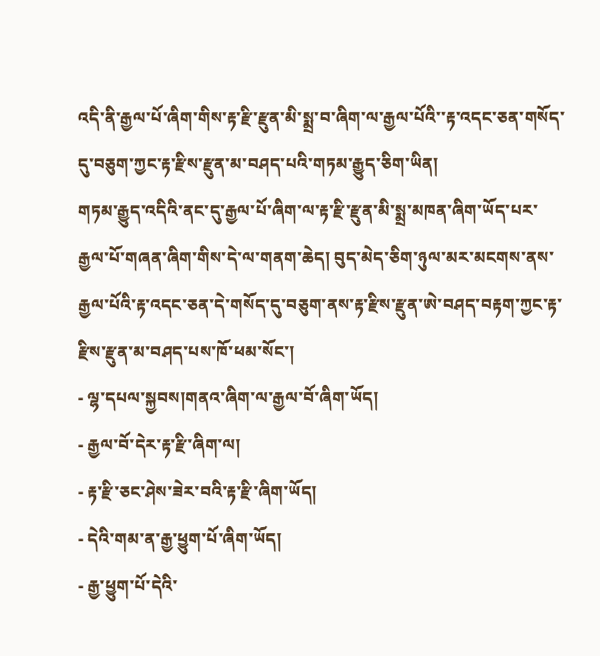འདི་ནི་རྒྱལ་པོ་ཞིག་གིས་རྟ་རྫི་རྫུན་མི་སྨྲ་བ་ཞིག་ལ་རྒྱལ་པོའི་་རྟ་འདང་ཅན་གསོད་དུ་བཅུག་ཀྱང་རྟ་རྫིས་རྫུན་མ་བཤད་པའི་གཏམ་རྒྱུད་ཅིག་ཡིན།
གཏམ་རྒྱུད་འདིའི་ནང་དུ་རྒྱལ་པོ་ཞིག་ལ་རྟ་རྫི་རྫུན་མི་སྨྲ་མཁན་ཞིག་ཡོད་པར་རྒྱལ་པོ་གཞན་ཞིག་གིས་དེ་ལ་གནག་ཆེད། བུད་མེད་ཅིག་ཉུལ་མར་མངགས་ནས་རྒྱལ་པོའི་རྟ་འདང་ཅན་དེ་གསོད་དུ་བཅུག་ནས་རྟ་རྫིས་རྫུན་ཨེ་བཤད་བརྟག་ཀྱང་རྟ་རྫིས་རྫུན་མ་བཤད་པས་ཁོ་ཕམ་སོང་།
- ལྷ་དཔལ་སྐྱབས།གནའ་ཞིག་ལ་རྒྱལ་བོ་ཞིག་ཡོད།
- རྒྱལ་བོ་དེར་རྟ་རྫི་ཞིག་ལ།
- རྟ་རྫི་ཅང་ཤེས་ཟེར་བའི་རྟ་རྫི་ཞིག་ཡོད།
- དེའི་གམ་ན་རྒྱ་ཕྱུག་པོ་ཞིག་ཡོད།
- རྒྱ་ཕྱུག་པོ་དེའི་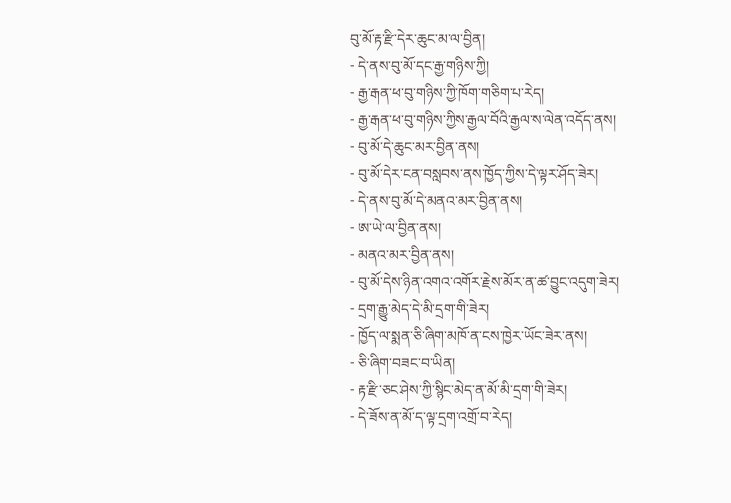བུ་མོ་རྟ་རྫི་དེར་ཆུང་མ་ལ་བྱིན།
- དེ་ནས་བུ་མོ་དང་རྒྱ་གཉིས་ཀྱི།
- རྒྱ་རྒན་ཕ་བུ་གཉིས་ཀྱི་ཁོག་གཅིག་པ་རེད།
- རྒྱ་རྒན་ཕ་བུ་གཉིས་ཀྱིས་རྒྱལ་བོའི་རྒྱལ་ས་ལེན་འདོད་ནས།
- བུ་མོ་དེ་ཆུང་མར་བྱིན་ནས།
- བུ་མོ་དེར་ངན་བསླབས་ནས་ཁྱོད་ཀྱིས་དེ་ལྟར་ཤོད་ཟེར།
- དེ་ནས་བུ་མོ་དེ་མནའ་མར་བྱིན་ནས།
- ཨ་ཡེ་ལ་བྱིན་ནས།
- མནའ་མར་བྱིན་ནས།
- བུ་མོ་དེས་ཉིན་འགའ་འགོར་རྗེས་མོར་ན་ཚ་བྱུང་འདུག་ཟེར།
- དྲག་རྒྱུ་མེད་དེ་མི་དྲག་གི་ཟེར།
- ཁྱོད་ལ་སྨན་ཅི་ཞིག་མཁོ་ན་ངས་ཁྱེར་ཡོང་ཟེར་ནས།
- ཅི་ཞིག་བཟང་བ་ཡིན།
- རྟ་རྫི་ཅང་ཤེས་ཀྱི་སྙིང་མེད་ན་མོ་མི་དྲག་གི་ཟེར།
- དེ་ཟོས་ན་མོ་ད་ལྟ་དྲག་འགྲོ་བ་རེད།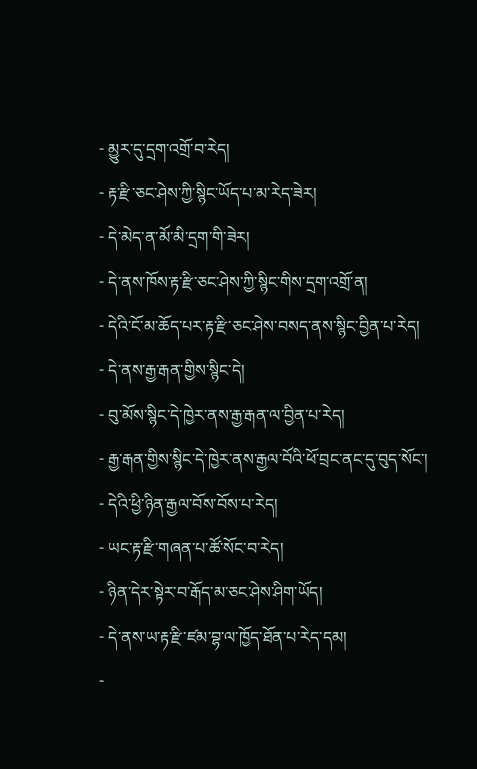- མྱུར་དུ་དྲག་འགྲོ་བ་རེད།
- རྟ་རྫི་ཅང་ཤེས་ཀྱི་སྙིང་ཡོད་པ་མ་རེད་ཟེར།
- དེ་མེད་ན་མོ་མི་དྲག་གི་ཟེར།
- དེ་ནས་ཁོས་རྟ་རྫི་ཅང་ཤེས་ཀྱི་སྙིང་གིས་དྲག་འགྲོ་ན།
- དེའི་ངོ་མ་ཆོད་པར་རྟ་རྫི་ཅང་ཤེས་བསད་ནས་སྙིང་བྱིན་པ་རེད།
- དེ་ནས་རྒྱ་རྒན་གྱིས་སྙིང་དེ།
- བུ་མོས་སྙིང་དེ་ཁྱེར་ནས་རྒྱ་རྒན་ལ་བྱིན་པ་རེད།
- རྒྱ་རྒན་གྱིས་སྙིང་དེ་ཁྱེར་ནས་རྒྱལ་བོའི་ཕོ་བྲང་ནང་དུ་བུད་སོང་།
- དེའི་ཕྱི་ཉིན་རྒྱལ་བོས་བོས་པ་རེད།
- ཡང་རྟ་རྫི་གཞན་པ་ཚོ་སོང་བ་རེད།
- ཉིན་དེར་སྟེར་བ་རྒོད་མ་ཅང་ཤེས་ཤིག་ཡོད།
- དེ་ནས་ཡ་རྟ་རྫི་ཛམ་བྷ་ལ་ཁྱོད་ཐོན་པ་རེད་དམ།
-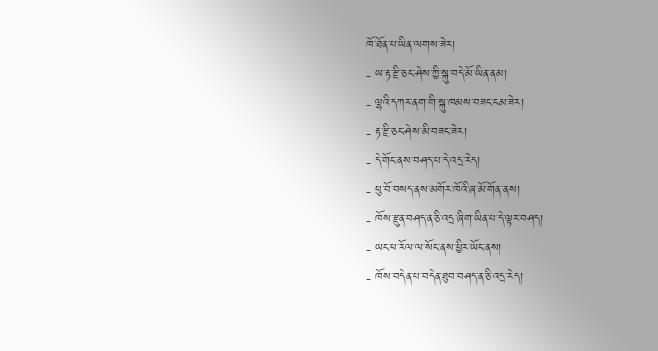ཁོ་ཐོན་པ་ཡིན་ལགས་ཟེར།
- ཡ་རྟ་རྫི་ཅང་ཤེས་ཀྱི་སྐུ་བདེ་མོ་ཡིན་ནམ།
- ལྷའི་དཀར་ནག་གི་སྐུ་ཁམས་བཟང་ངམ་ཟེར།
- རྟ་རྫི་ཅང་ཤེས་མི་བཟང་ཟེར།
- དེ་གོང་ནས་བཤད་པ་དེ་འདྲ་རེད།
- ཕུ་བོ་བསད་ནས་མགོར་ཁོའི་ཞ་མོ་གོན་ནས།
- ཁོས་རྫུན་བཤད་ན་ཅི་འདྲ་ཞིག་ཡིན་པ་དེ་ལྟར་བཤད།
- ཡང་ཕ་རོལ་ལ་སོང་ནས་ཕྱིར་ཡོང་ནས།
- ཁོས་བདེན་པ་བདེན་ཐུབ་བཤད་ན་ཅི་འདྲ་རེད།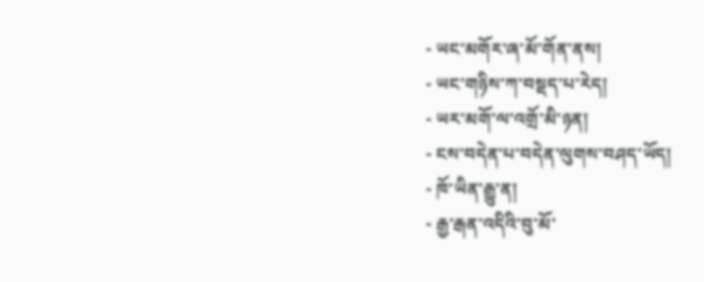- ཡང་མགོར་ཞ་མོ་གོན་ནས།
- ཡང་གཉིས་ཀ་བསྡད་པ་རེད།
- ཡར་མགོ་ལ་འགྲོ་མི་ཉན།
- ངས་བདེན་པ་བདེན་ལུགས་བཤད་ཡོད།
- ཁོ་ཡིན་རྒྱུ་ན།
- རྒྱ་རྒན་འདིའི་བུ་མོ་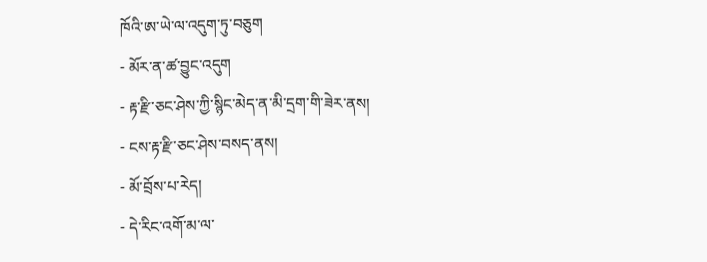ཁོའི་ཨ་ཡེ་ལ་འདུག་ཏུ་བཅུག
- མོར་ན་ཚ་བྱུང་འདུག
- རྟ་རྫི་ཅང་ཤེས་ཀྱི་སྙིང་མེད་ན་མི་དྲག་གི་ཟེར་ནས།
- ངས་རྟ་རྫི་ཅང་ཤེས་བསད་ནས།
- མོ་བྲོས་པ་རེད།
- དེ་རིང་འགོ་མ་ལ་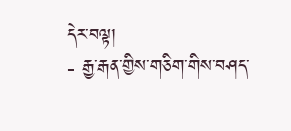དེར་བལྟ།
- རྒྱ་རྒན་གྱིས་གཅིག་གིས་བཤད་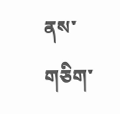ནས་གཅིག་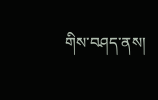གིས་བཤད་ནས།